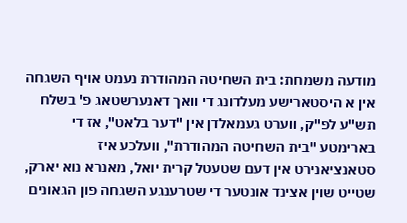מודעה משמחת: בית השחיטה המהודרת נעמט אויף השגחה
אין א היסטארישע מעלדונג די וואך דאנערשטאג פ' בשלח תש"ע לפ"ק, ווערט געמאלדן אין "דער בלאט", אז די בארימטע "בית השחיטה המהודרת", וועלכע איז סטאנציאנירט אין דעם שטעטל קרית יואל, מאנרא נוא יארק, שטייט שוין אצינד אונטער די שטרענגע השגחה פון הגאונים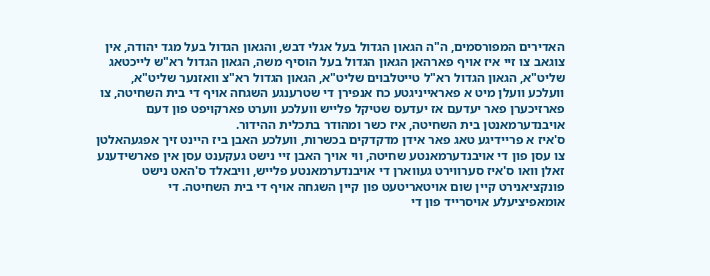האדירים המפורסמים, ה"ה הגאון הגדול בעל אגלי דבש, והגאון הגדול בעל מגד יהודה, אין צוגאב צו זיי איז אויף פארהאן הגאון הגדול בעל הוסיף משה, הגאון הגדול רא"ש לייכטאג שליט"א, הגאון הגדול רא"ל טייטלבוים שליט"א, הגאון הגדול רא"צ וואזנער שליט"א, וועלכע וועלן מיט א פאראייניגטע כח אנפירן די שטרענגע השגחה אויף די בית השחיטה, צו פארזיכערן פאר יעדעם אז יעדעס שטיקל פלייש וועלכע ווערט פארקויפט פון דעם אויבנדערמאנטן בית השחיטה, איז כשר ומהודר בתכלית ההידור.
ס'איז א פריידיגע טאג פאר אידן מדקדקים בכשרות, וועלכע האבן ביז היינט זיך אפגעהאלטן צו עסן פון די אויבנדערמאנטע שחיטה, ווי אויך האבן זיי נישט געקענט עסן אין פארשידענע זאלן וואו ס'איז סערווירט געווארן די אויבנדערמאנטע פלייש, וויבאלד ס'האט נישט פונקציאנירט קיין שום אויטאריטעט פון קיין השגחה אויף די בית השחיטה. די אומאפיציעלע אויסרייד פון די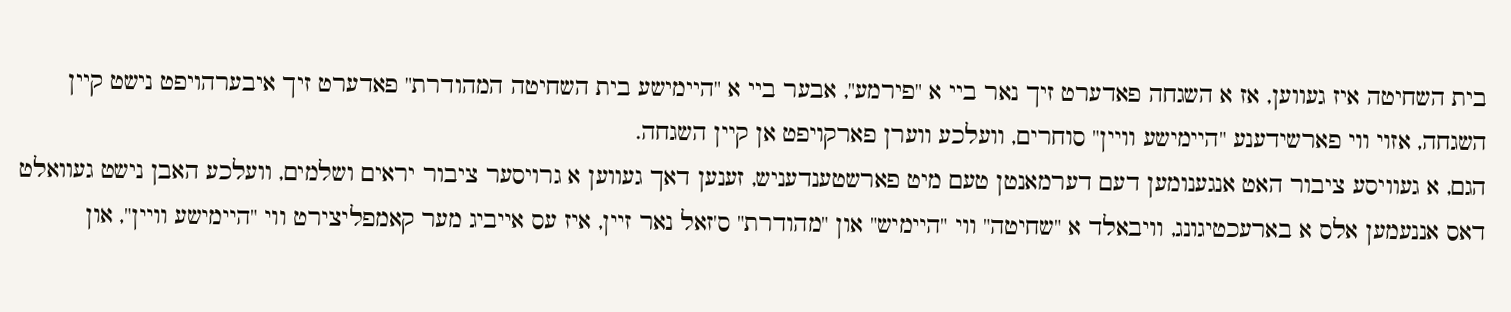בית השחיטה איז געווען, אז א השגחה פאדערט זיך נאר ביי א "פירמע", אבער ביי א "היימישע בית השחיטה המהודרת" פאדערט זיך איבערהויפט נישט קיין השגחה, אזוי ווי פארשידענע "היימישע וויין" סוחרים, וועלכע ווערן פארקויפט אן קיין השגחה.
הגם, א געוויסע ציבור האט אנגענומען דעם דערמאנטן טעם מיט פארשטענדעניש, זענען דאך געווען א גרויסער ציבור יראים ושלמים, וועלכע האבן נישט געוואלט דאס אננעמען אלס א בארעכטיגונג, וויבאלד א "שחיטה" ווי "היימיש" און "מהודרת" ס'זאל נאר זיין, איז עס אייביג מער קאמפליצירט ווי "היימישע וויין", און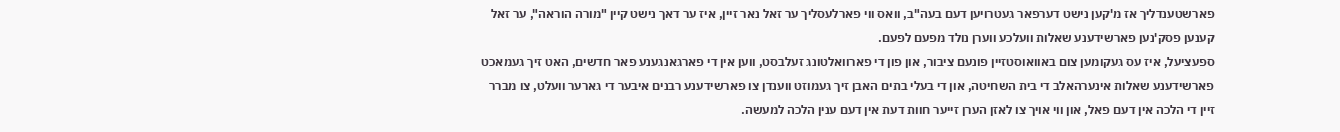פארשטענדליך אז מ'קען נישט דערפאר געטרויען דעם בעה"ב, וואס ווי פארלעסליך ער זאל נאר זיין, איז ער דאך נישט קיין "מורה הוראה", ער זאל קענען פסק'נען פארשידענע שאלות וועלכע ווערן נולד מפעם לפעם.
ספעציעל, איז עס געקומען צום באוואוסטזיין פונעם ציבור, און פון די פארוואלטונג זעלבסט, ווען אין די פארגאנגענע פאר חדשים, האט זיך געמאכט פארשידענע שאלות אינערהאלב די בית השחיטה, און די בעלי בתים האבן זיך געמוזט ווענדן צו פארשידענע רבנים איבער די גארער וועלט, צו מברר זיין די הלכה אין דעם פאל, און ווי אויך צו לאזן הערן זייער חוות דעת אין דעם ענין הלכה למעשה.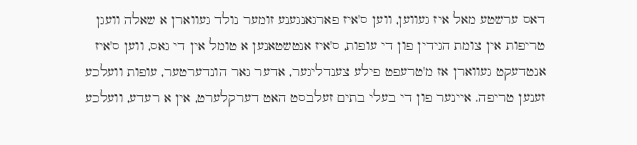דאס ערשטע מאל איז געווען, ווען ס'איז פארגאנגענע זומער נולד געווארן א שאלה וועגן טריפות אין צומת הגידין פון די עופות, ס'איז אנטשטאנען א טומל אין די גאס, ווען ס'איז אנטדעקט געווארן אז מ'טרעפט פילע צענדליגער, אדער גאר הונדערטער, עופות וועלכע זענען טריפה. איינער פון די בעלי בתים זעלבסט האט דערקלערט, אין א רעדע, וועלכע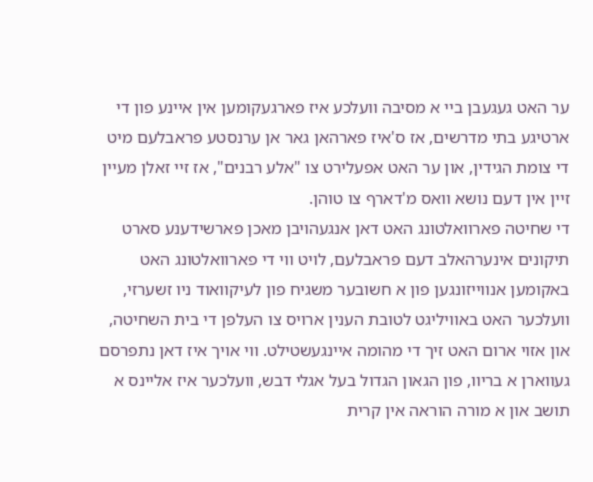ער האט געגעבן ביי א מסיבה וועלכע איז פארגעקומען אין איינע פון די ארטיגע בתי מדרשים, אז ס'איז פארהאן גאר אן ערנסטע פראבלעם מיט די צומת הגידין, און ער האט אפעלירט צו "אלע רבנים", אז זיי זאלן מעיין זיין אין דעם נושא וואס מ'דארף צו טוהן.
די שחיטה פארוואלטונג האט דאן אנגעהויבן מאכן פארשידענע סארט תיקונים אינערהאלב דעם פראבלעם, לויט ווי די פארוואלטונג האט באקומען אנווייזונגען פון א חשובער משגיח פון לעיקוואוד ניו זשערזי, וועלכער האט באוויליגט לטובת הענין ארויס צו העלפן די בית השחיטה, און אזוי ארום האט זיך די מהומה איינגעשטילט. ווי אויך איז דאן נתפרסם געווארן א בריוו, פון הגאון הגדול בעל אגלי דבש, וועלכער איז אליינס א תושב און א מורה הוראה אין קרית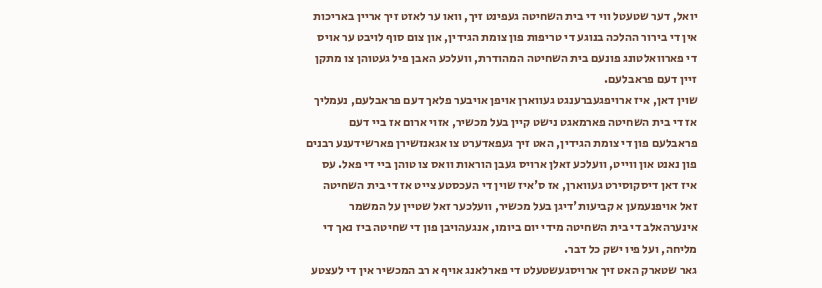יואל, דער שטעטל ווי די בית השחיטה געפינט זיך, וואו ער לאזט זיך אריין באריכות אין די בירור ההלכה בנוגע די טריפות פון צומת הגידין, און צום סוף לויבט ער אויס די פארוואלטונג פונעם בית השחיטה המהודרת, וועלכע האבן פיל געטוהן צו מתקן זיין דעם פראבלעם.
שוין דאן, איז ארויפגעברענגט געווארן אויפן אויבער פלאך דעם פראבלעם, נעמליך אז די בית השחיטה פארמאגט נישט קיין בעל מכשיר, אזוי ארום אז ביי דעם פראבלעם פון די צומת הגידין, האט זיך געפאדערט צו אגאנזשירן פארשידענע רבנים פון נאנט און ווייט, וועלכע זאלן ארויס געבן הוראות וואס צו טוהן ביי די פאל. עס איז דאן דיסקוסירט געווארן, אז ס'איז שוין די העכסטע צייט אז די בית השחיטה זאל אויפנעמען א קביעות'דיגן בעל מכשיר, וועלכער זאל שטיין על המשמר אינערהאלב די בית השחיטה מידי יום ביומו, אנגעהויבן פון די שחיטה ביז נאך די מליחה, ועל פיו ישק כל דבר.
גאר שטארק האט זיך ארויסגעשטעלט די פארלאנג אויף א רב המכשיר אין די לעצטע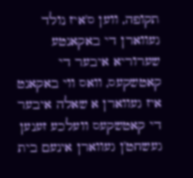תקופה, ווען ס'איז נולד געווארן די באקאנטע שערוריא איבער די קאטשקעס, וואס ווי באקאנט איז געווארן א שאלה איבער די קאטשקעס וועלכע זענען געשחט'ן געווארן אינעם בית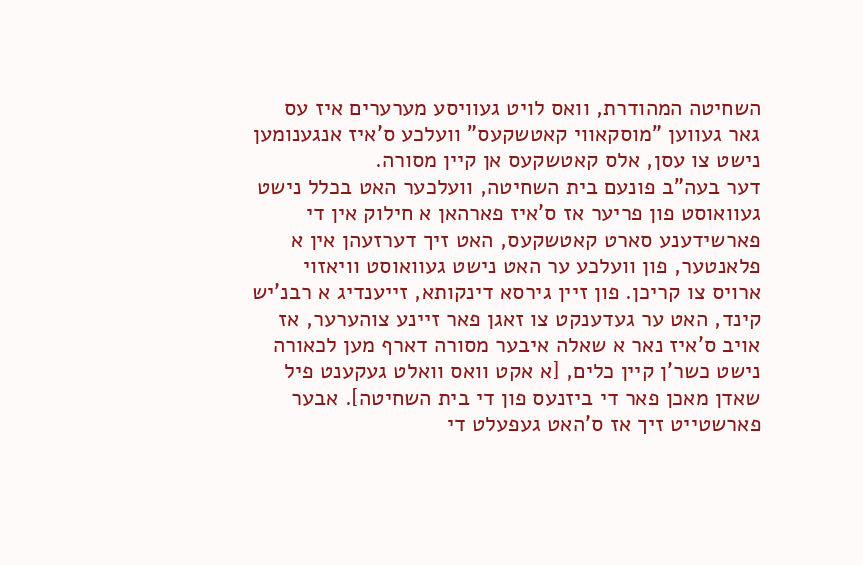השחיטה המהודרת, וואס לויט געוויסע מערערים איז עס גאר געווען "מוסקאווי קאטשקעס" וועלכע ס'איז אנגענומען נישט צו עסן, אלס קאטשקעס אן קיין מסורה.
דער בעה"ב פונעם בית השחיטה, וועלכער האט בכלל נישט געוואוסט פון פריער אז ס'איז פארהאן א חילוק אין די פארשידענע סארט קאטשקעס, האט זיך דערזעהן אין א פלאנטער, פון וועלכע ער האט נישט געוואוסט וויאזוי ארויס צו קריכן. פון זיין גירסא דינקותא, זייענדיג א רבנ'יש קינד, האט ער געדענקט צו זאגן פאר זיינע צוהערער, אז אויב ס'איז נאר א שאלה איבער מסורה דארף מען לכאורה נישט כשר'ן קיין כלים, [א אקט וואס וואלט געקענט פיל שאדן מאכן פאר די ביזנעס פון די בית השחיטה]. אבער פארשטייט זיך אז ס'האט געפעלט די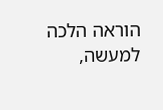הוראה הלכה למעשה,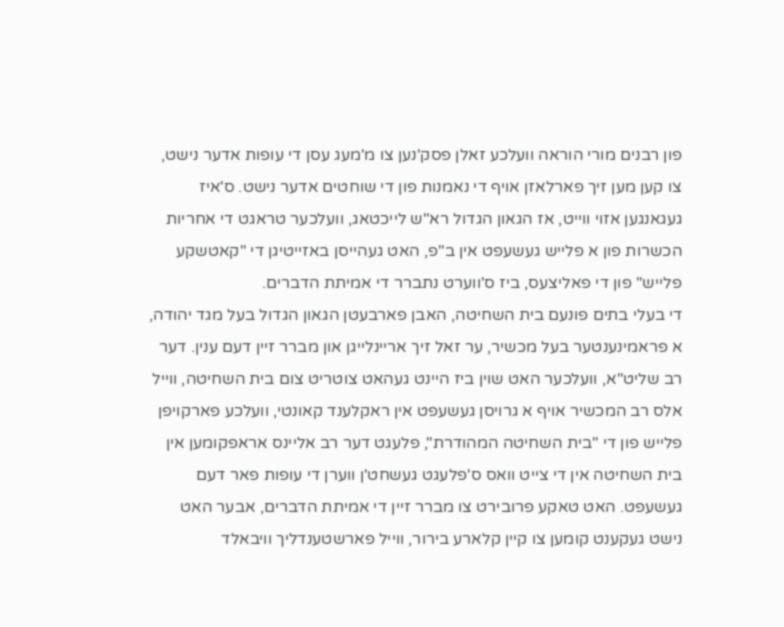פון רבנים מורי הוראה וועלכע זאלן פסק'נען צו מ'מעג עסן די עופות אדער נישט, צו קען מען זיך פארלאזן אויף די נאמנות פון די שוחטים אדער נישט. ס'איז געגאנגען אזוי ווייט, אז הגאון הגדול רא"ש לייכטאג, וועלכער טראגט די אחריות הכשרות פון א פלייש געשעפט אין ב"פ, האט געהייסן באזייטיגן די "קאטשקע פלייש" פון די פאליצעס, ביז ס'ווערט נתברר די אמיתת הדברים.
די בעלי בתים פונעם בית השחיטה, האבן פארבעטן הגאון הגדול בעל מגד יהודה, א פראמינענטער בעל מכשיר, ער זאל זיך אריינלייגן און מברר זיין דעם ענין. דער רב שליט"א, וועלכער האט שוין ביז היינט געהאט צוטריט צום בית השחיטה, ווייל אלס רב המכשיר אויף א גרויסן געשעפט אין ראקלענד קאונטי, וועלכע פארקויפן פלייש פון די "בית השחיטה המהודרת", פלעגט דער רב אליינס אראפקומען אין בית השחיטה אין די צייט וואס ס'פלעגט געשחט'ן ווערן די עופות פאר דעם געשעפט. האט טאקע פרובירט צו מברר זיין די אמיתת הדברים, אבער האט נישט געקענט קומען צו קיין קלארע בירור, ווייל פארשטענדליך וויבאלד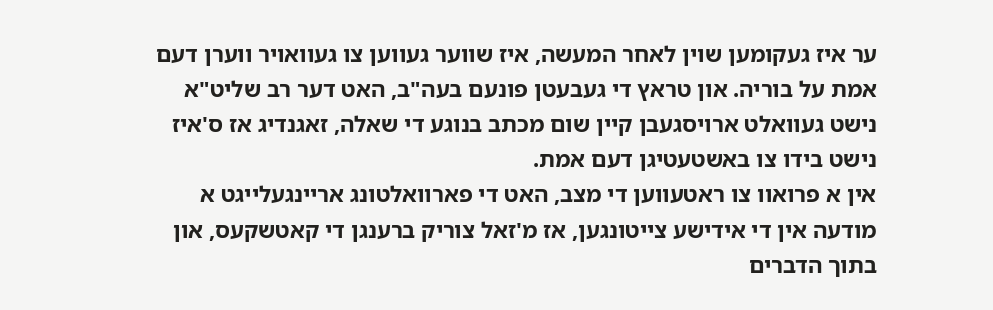ער איז געקומען שוין לאחר המעשה, איז שווער געווען צו געוואויר ווערן דעם אמת על בוריה. און טראץ די געבעטן פונעם בעה"ב, האט דער רב שליט"א נישט געוואלט ארויסגעבן קיין שום מכתב בנוגע די שאלה, זאגנדיג אז ס'איז נישט בידו צו באשטעטיגן דעם אמת.
אין א פרואוו צו ראטעווען די מצב, האט די פארוואלטונג אריינגעלייגט א מודעה אין די אידישע צייטונגען, אז מ'זאל צוריק ברענגן די קאטשקעס, און בתוך הדברים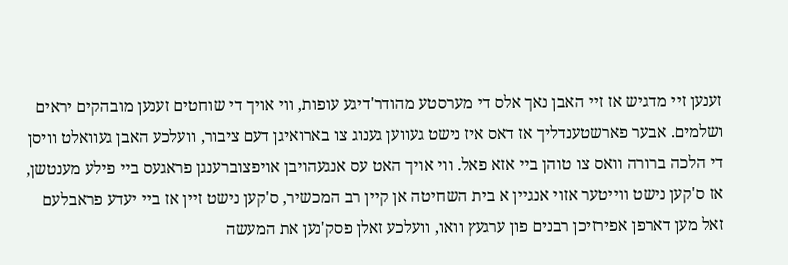זענען זיי מדגיש אז זיי האבן נאך אלס די מערסטע מהודר'דיגע עופות, ווי אויך די שוחטים זענען מובהקים יראים ושלמים. אבער פארשטענדליך אז דאס איז נישט געווען גענוג צו בארואיגן דעם ציבור, וועלכע האבן געוואלט וויסן די הלכה ברורה וואס צו טוהן ביי אזא פאל. ווי אויך האט עס אנגעהויבן אויפצוברענגן פראגעס ביי פילע מענטשן, אז ס'קען נישט ווייטער אזוי אנגיין א בית השחיטה אן קיין רב המכשיר, ס'קען נישט זיין אז ביי יעדע פראבלעם זאל מען דארפן אפירזיכן רבנים פון ערגעץ וואו, וועלכע זאלן פסק'נען את המעשה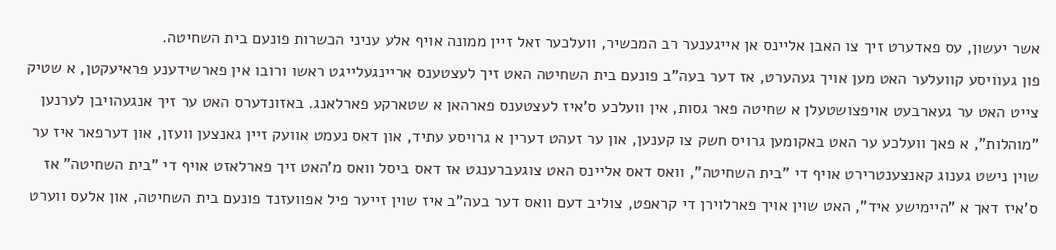אשר יעשון, עס פאדערט זיך צו האבן אליינס אן אייגענער רב המכשיר, וועלכער זאל זיין ממונה אויף אלע עניני הכשרות פונעם בית השחיטה.
פון געוויסע קוועלער האט מען אויך געהערט, אז דער בעה"ב פונעם בית השחיטה האט זיך לעצטענס אריינגעלייגט ראשו ורובו אין פארשידענע פראיעקטן, א שטיק צייט האט ער געארבעט אויפצושטעלן א שחיטה פאר גסות, אין וועלכע ס'איז לעצטענס פארהאן א שטארקע פארלאנג. באזונדערס האט ער זיך אנגעהויבן לערנען "מוהלות", א פאך וועלכע ער האט באקומען גרויס חשק צו קענען, און ער זעהט דערין א גרויסע עתיד, און דאס נעמט אוועק זיין גאנצען וועזן, און דערפאר איז ער שוין נישט גענוג קאנצענטרירט אויף די "בית השחיטה", וואס דאס אליינס האט צוגעברענגט אז דאס ביסל וואס מ'האט זיך פארלאזט אויף די "בית השחיטה" אז ס'איז דאך א "היימישע איד", האט שוין אויך פארלוירן די קראפט, צוליב דעם וואס דער בעה"ב איז שוין זייער פיל אפוועזנד פונעם בית השחיטה, און אלעס ווערט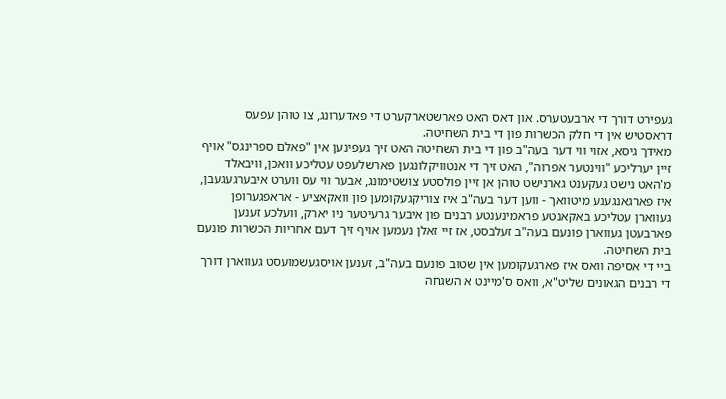געפירט דורך די ארבעטערס. און דאס האט פארשטארקערט די פאדערונג, צו טוהן עפעס דראסטיש אין די חלק הכשרות פון די בית השחיטה.
מאידך גיסא, אזוי ווי דער בעה"ב פון די בית השחיטה האט זיך געפינען אין "פאלם ספרינגס" אויף זיין יערליכע "ווינטער אפרוה", האט זיך די אנטוויקלונגען פארשלעפט עטליכע וואכן, וויבאלד מ'האט נישט געקענט גארנישט טוהן אן זיין פולסטע צושטימונג, אבער ווי עס ווערט איבערגעגעבן, איז פארגאנגענע מיטוואך - ווען דער בעה"ב איז צוריקגעקומען פון וואקאציע - אראפגערופן געווארן עטליכע באקאנטע פראמינענטע רבנים פון איבער גרעיטער ניו יארק, וועלכע זענען פארבעטן געווארן פונעם בעה"ב זעלבסט, אז זיי זאלן נעמען אויף זיך דעם אחריות הכשרות פונעם בית השחיטה.
ביי די אסיפה וואס איז פארגעקומען אין שטוב פונעם בעה"ב, זענען אויסגעשמועסט געווארן דורך די רבנים הגאונים שליט"א, וואס ס'מיינט א השגחה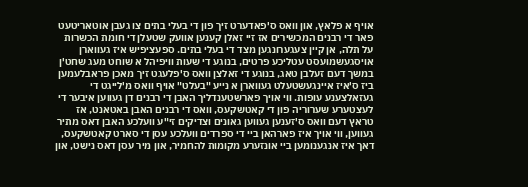אויף א פלאץ, און וואס ס'פאדערט זיך פון די בעלי בתים צו געבן אוטאריטעט פאר די רבנים המכשירים אז זיי זאלן קענען אוועק שטעלן די חומת הכשרות על תלה, אן קיין צעגערונגען מצד די בעלי בתים. ספעציפיש איז געווארן אויסגעשמועסט עטליכע פרטים, בנוגע די שעות וויפיהל א שוחט מעג שחט'ן במשך דעם זעלבן טאג, בנוגע די זאלצן וואס ס'פלעגט זיך מאכן פראבלעמען ביז ס'איז איינגעשטעלט געווארן א נייע "בעלט" אויף וואס מ'לייגט די געזאלצענע עופות. ווי אויך פארשטענדליך האבן די רבנים דן געווען איבער די לעצטערע שערוריה פון די קאטשקעס, וואס די רבנים האבן באטאנט, אז טראץ דעם וואס ס'זענען געווען גאונים וצדיקים זי"ע וועלכע האבן דאס מתיר געווען, ווי אויך איז פארהאן ביי די ספרדים וועלכע עסן די סארט קאטשקעס, דאך איז אנגענומען ביי אונזערע מקומות להחמיר, און מיר עסן דאס נישט, און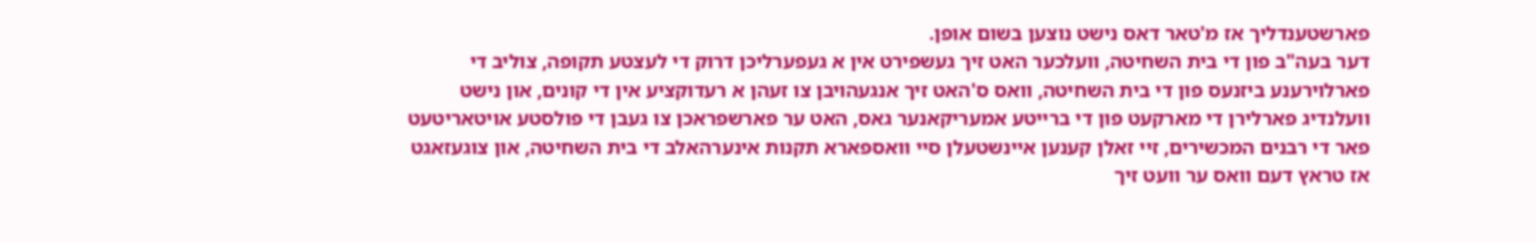פארשטענדליך אז מ'טאר דאס נישט נוצען בשום אופן.
דער בעה"ב פון די בית השחיטה, וועלכער האט זיך געשפירט אין א געפערליכן דרוק די לעצטע תקופה, צוליב די פארלוירענע ביזנעס פון די בית השחיטה, וואס ס'האט זיך אנגעהויבן צו זעהן א רעדוקציע אין די קונים, און נישט וועלנדיג פארלירן די מארקעט פון די ברייטע אמעריקאנער גאס, האט ער פארשפראכן צו געבן די פולסטע אויטאריטעט פאר די רבנים המכשירים, זיי זאלן קענען איינשטעלן סיי וואספארא תקנות אינערהאלב די בית השחיטה, און צוגעזאגט אז טראץ דעם וואס ער וועט זיך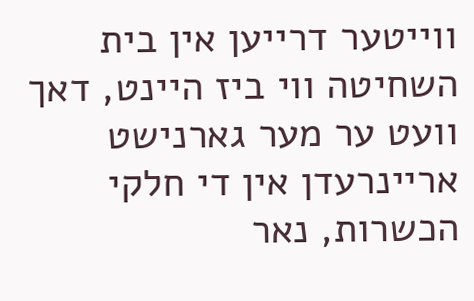ווייטער דרייען אין בית השחיטה ווי ביז היינט, דאך וועט ער מער גארנישט אריינרעדן אין די חלקי הכשרות, נאר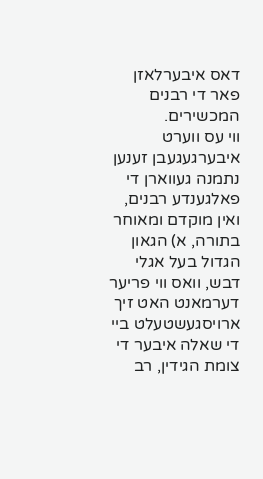דאס איבערלאזן פאר די רבנים המכשירים.
ווי עס ווערט איבערגעגעבן זענען נתמנה געווארן די פאלגענדע רבנים, ואין מוקדם ומאוחר בתורה, א) הגאון הגדול בעל אגלי דבש, וואס ווי פריער דערמאנט האט זיך ארויסגעשטעלט ביי די שאלה איבער די צומת הגידין, רב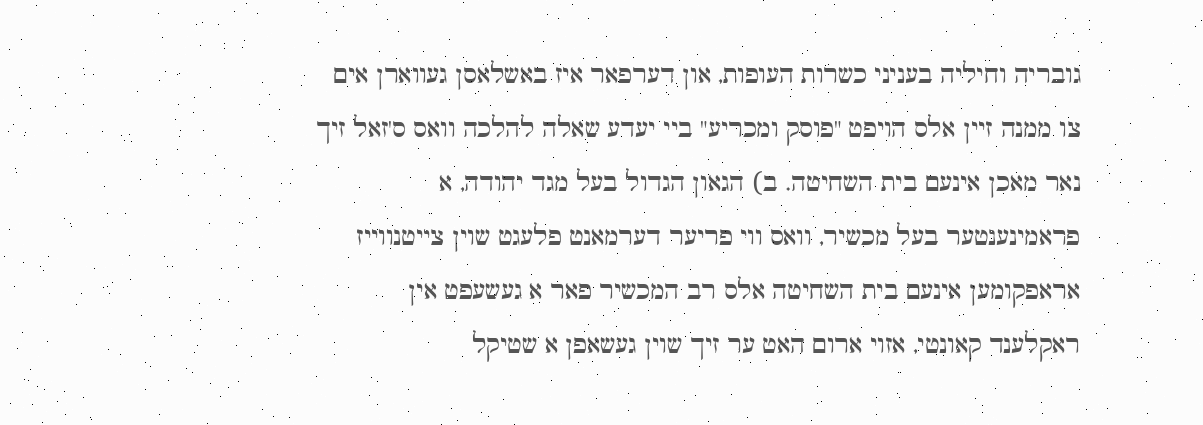גובריה וחיליה בעניני כשרות העופות, און דערפאר איז באשלאסן געווארן אים צו ממנה זיין אלס הויפט "פוסק ומכריע" ביי יעדע שאלה להלכה וואס ס'זאל זיך נאר מאכן אינעם בית השחיטה. ב) הגאון הגדול בעל מגד יהודה, א פראמינענטער בעל מכשיר, וואס ווי פריער דערמאנט פלעגט שוין צייטנווייז אראפקומען אינעם בית השחיטה אלס רב המכשיר פאר א געשעפט אין ראקלענד קאונטי, אזוי ארום האט ער זיך שוין געשאפן א שטיקל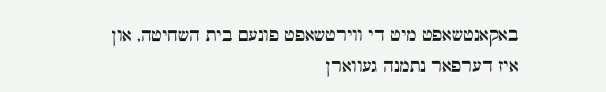באקאנטשאפט מיט די ווירטשאפט פונעם בית השחיטה, און איז דערפאר נתמנה געווארן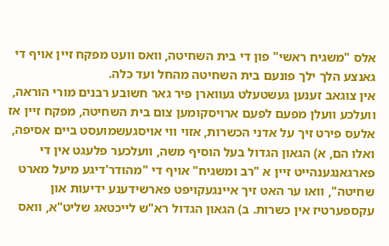אלס "משגיח ראשי" פון די בית השחיטה, וואס וועט מפקח זיין אויף די גאנצע הלך ילך פונעם בית השחיטה מהחל ועד כלה.
אין צוגאב זענען געשטעלט געווארן פיר גאר חשובע רבנים מורי הוראה, וועלכע וועלן מפעם לפעם ארויסקומען צום בית השחיטה, מפקח זיין אז אלעס פירט זיך על אדני הכשרות, אזוי ווי אויסגעשמועסט ביים אסיפה, ואלו הם, א) הגאון הגדול בעל הוסיף משה, וועלכער פלעגט אין די פארגאנגענהייט זיין א "רב ומשגיח" אויף די "מהודר'דיגע מיעל מארט שחיטה", וואו ער האט זיך איינגעקויפט פארשידענע ידיעות און עקספערטיז אין כשרות. ב) הגאון הגדול רא"ש לייכטאג שליט"א, וואס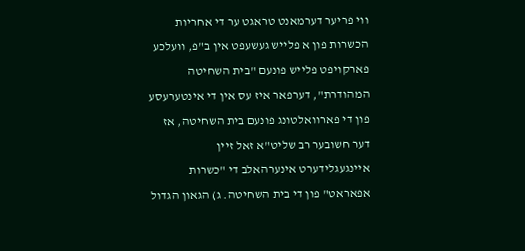ווי פריער דערמאנט טראגט ער די אחריות הכשרות פון א פלייש געשעפט אין ב"פ, וועלכע פארקויפט פלייש פונעם "בית השחיטה המהודרת", דערפאר איז עס אין די אינטערעסע פון די פארוואלטונג פונעם בית השחיטה, אז דער חשובער רב שליט"א זאל זיין איינגעגלידערט אינערהאלב די "כשרות אפאראט" פון די בית השחיטה. ג) הגאון הגדול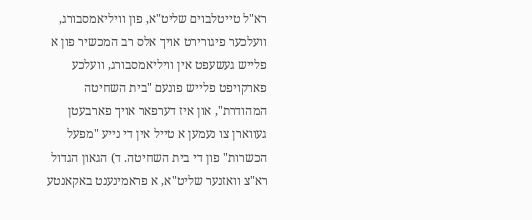רא"ל טייטלבוים שליט"א, פון וויליאמסבורג, וועלכער פיגורירט אויך אלס רב המכשיר פון א פלייש געשעפט אין וויליאמסבורג, וועלכע פארקויפט פלייש פונעם "בית השחיטה המהודרת", און איז דערפאר אויך פארבעטן געווארן צו נעמען א טייל אין די נייע "מפעל הכשרות" פון די בית השחיטה. ד) הגאון הגדול רא"צ וואזנער שליט"א, א פראמינענט באקאנטע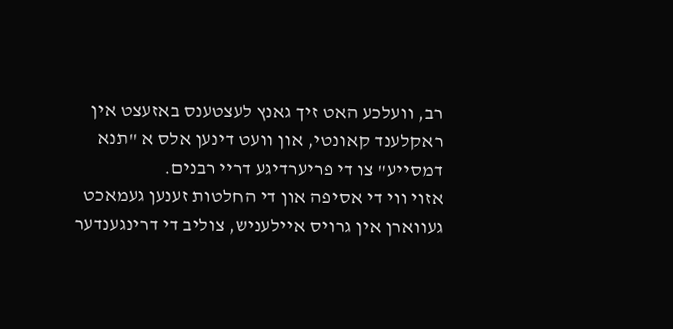רב, וועלכע האט זיך גאנץ לעצטענס באזעצט אין ראקלענד קאונטי, און וועט דינען אלס א "תנא דמסייע" צו די פריערדיגע דריי רבנים.
אזוי ווי די אסיפה און די החלטות זענען געמאכט געווארן אין גרויס איילעניש, צוליב די דרינגענדער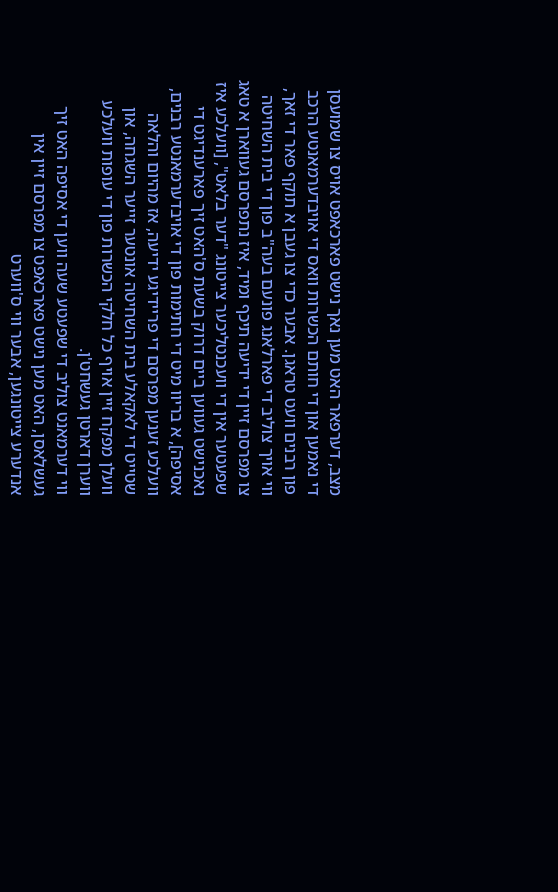מצב, דערפאר האט מען נאך נישט פארכאפט אויס צו שמועסן די נאמען און די חותם הכשרות וואס די אויבדערמאנטע הרכב פון רבנים וועט טראגן. אבער כדי צו געבן א תוקף פאר די זאך, ווי אויך צוליב די פארלאנג פונעם בעה"ב פון די בית השחיטה צו מפרסם זיין די ידיעה תיכף ומיד, איז נתפרסם געווארן א טאג שפעטער אין די וועכנטליכער צייטונג "דער בלאט", [וועלכע איז נאכנישט געווען ביים דרוק בשעת ס'האט זיך פארענדיגט די אסיפה], א בריוו מיט די חתימות פון די אויבדערמאנטע רבנים, וועלכע זענען מפרסם די פריידיגע ידיעה, אז מהיום והלאה שטייט די לאקאלע בית השחיטה אונטער זייער השגחה, און וועלן מפקח זיין אויף כל חלקי הכשרות פון די עופות וועלכע ווערן דארטן געשחט'ן.
ווי דערמאנט צוליב די שפעטע שעה ווען די אסיפה האט זיך געשלאסן, האט מען נישט פארכאפט צו מפרסם זיין אין אנדערע צייטונגען, אבער ווי ס'ווערט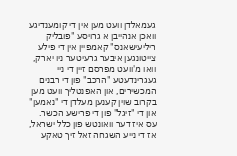געמאלדן וועט מען אין די קומענדיגע וואכן אנהייבן א גרויסע "פובליק ריליעישאנס" קאמפיין אין די פילע צייטונגען איבער גרעיטער ניו יארק, וואו מ'וועט מפרסם זיין די ניי געגרינדעטע "הרכב" פון די רבנים המכשירים, און האפנטליך וועט מען בקרוב שוין קענען מעלדן די "נאמען" און די "זיגל" פון די פרישע הכשר.
עס איז דער וואונטש פון כלל ישראל, אז די נייע השגחה זאל זיך טאקע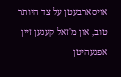אויסארבעטן על צד היותר טוב, און מ'זאל קענען זיין אפגעהיטן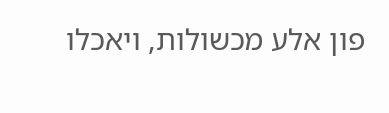פון אלע מכשולות, ויאכלו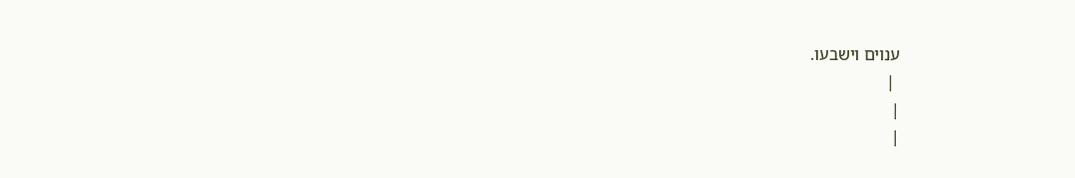ענוים וישבעו.
 |
|
|